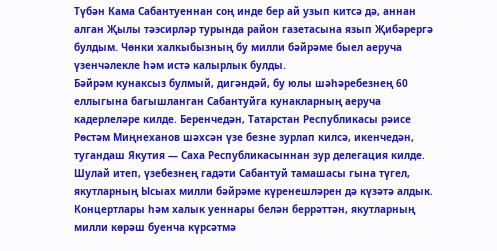Түбән Кама Сабантуеннан соң инде бер ай узып китсә дә, аннан алган Җылы тәэсирләр турында район газетасына язып Җибәрергә булдым. Чөнки халкыбызның бу милли бәйрәме быел аеруча үзенчәлекле һәм истә калырлык булды.
Бәйрәм кунаксыз булмый, дигәндәй, бу юлы шәһәребезнең 60 еллыгына багышланган Сабантуйга кунакларның аеруча кадерлеләре килде. Беренчедән, Татарстан Республикасы рәисе Рөстәм Миңнеханов шәхсән үзе безне зурлап килсә, икенчедән, тугандаш Якутия — Саха Республикасыннан зур делегация килде. Шулай итеп, үзебезнең гадәти Сабантуй тамашасы гына түгел, якутларның Ысыах милли бәйрәме күренешләрен дә күзәтә алдык. Концертлары һәм халык уеннары белән беррәттән, якутларның милли көрәш буенча күрсәтмә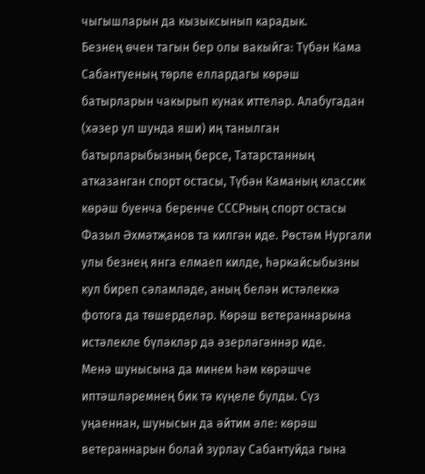чыгышларын да кызыксынып карадык.
Безнең өчен тагын бер олы вакыйга: Түбән Кама Сабантуеның төрле еллардагы көрәш батырларын чакырып кунак иттеләр. Алабугадан (хәзер ул шунда яши) иң танылган батырларыбызның берсе, Татарстанның атказанган спорт остасы, Түбән Каманың классик көрәш буенча беренче СССРның спорт остасы Фазыл Әхмәтҗанов та килгән иде. Рөстәм Нургали улы безнең янга елмаеп килде, һәркайсыбызны кул биреп сәламләде, аның белән истәлеккә фотога да төшерделәр. Көрәш ветераннарына истәлекле бүләкләр дә әзерләгәннәр иде.
Менә шунысына да минем һәм көрәшче иптәшләремнең бик тә күңеле булды. Сүз уңаеннан, шунысын да әйтим әле: көрәш ветераннарын болай зурлау Сабантуйда гына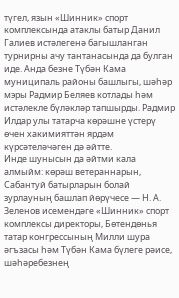түгел, язын «Шинник» спорт комплексында атаклы батыр Данил Галиев истәлегенә багышланган турнирны ачу тантанасында да булган иде. Анда безне Түбән Кама муниципаль районы башлыгы, шәһәр мэры Радмир Беляев котлады һәм истәлекле бүләкләр тапшырды. Радмир Илдар улы татарча көрәшне үстерү өчен хакимияттән ярдәм күрсәтеләчәген дә әйтте.
Инде шунысын да әйтми кала алмыйм: көрәш ветераннарын, Сабантуй батырларын болай зурлауның башлап йөрүчесе — Н. А. Зеленов исемендәге «Шинник» спорт комплексы директоры, Бөтендөнья татар конгрессының Милли шура әгъзасы һәм Түбән Кама бүлеге рәисе, шәһәребезнең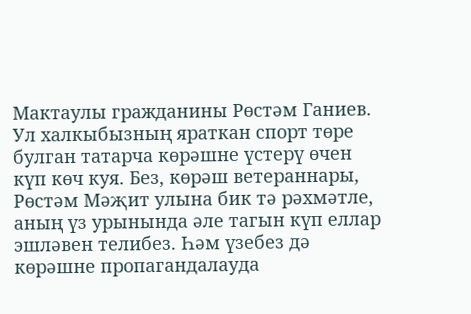Мактаулы гражданины Рөстәм Ганиев.
Ул халкыбызның яраткан спорт төре булган татарча көрәшне үстерү өчен күп көч куя. Без, көрәш ветераннары, Рөстәм Мәҗит улына бик тә рәхмәтле, аның үз урынында әле тагын күп еллар эшләвен телибез. Һәм үзебез дә көрәшне пропагандалауда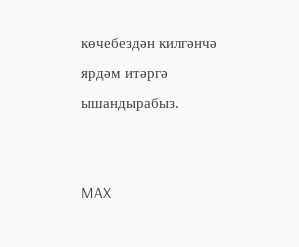көчебездән килгәнчә ярдәм итәргә ышандырабыз.


MAX